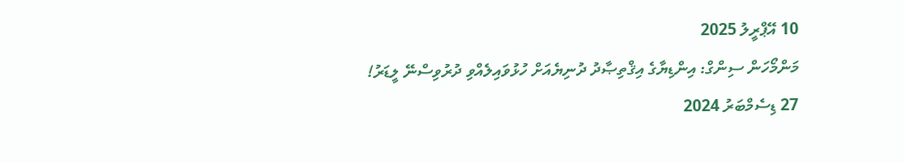10 އޭޕްރީލު 2025
މަންމޯހަން ސިންގް: އިންޑިޔާގެ އިޤްތިޞާދު ދުނިޔެއަށް ހުޅުވައިލެއްވި ދުރުވިސްނޭ ލީޑަރު!
27 ޑިސެމްބަރު 2024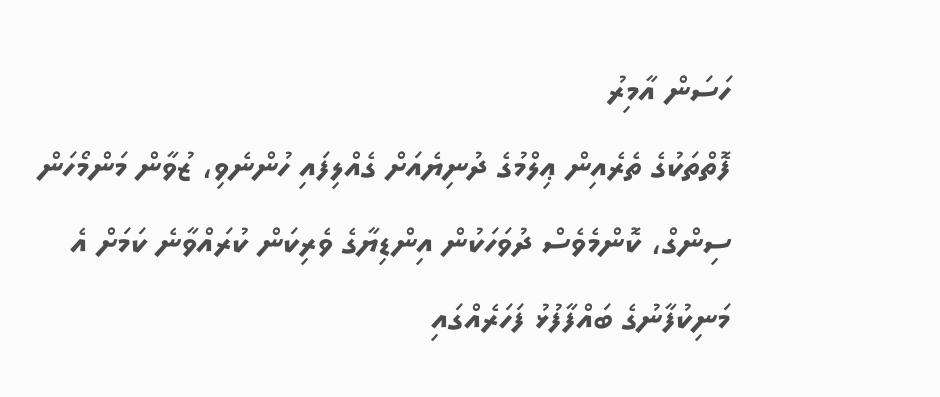ހަސަން އާމިރު
ފޮތްތަކުގެ ތެރެއިން ޢިލްމުގެ ދުނިޔެއަށް ގެއްލިފައި ހުންނެވި، ޒުވާން މަންމޯހަން ސިންގް، ކޮންމެވެސް ދުވަހަކުން އިންޑިޔާގެ ވެރިކަން ކުރައްވާނެ ކަމަށް އެ މަނިކުފާނުގެ ބައްފާފުޅު ފަހަރެއްގައި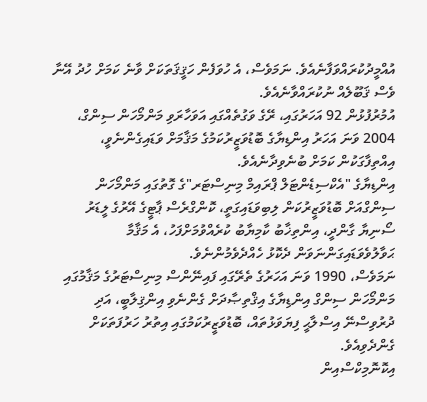އުއްމީދުކުރައްވަފާނެއެވެ. ނަމަވެސް، އެ ހުވަފެން ހަޤީޤަތަކަށް ވާނެ ކަމަށް ހުދު އޭނާ ވެސް ޤަބޫލެއް ނުކުރައްވާނެއެވެ.
އުމުރުފުޅުން 92 އަހަރުގައި، ރޭގެ ވަގުތެއްގައި އަވަހާރަވި މަންމޯހަން ސިންގް، 2004 ވަނަ އަހަރު އިންޑިޔާގެ ބޮޑުވަޒީރުކަމުގެ މަޤާމަށް ވަޑައިގެންނެވީ، އިއްތިފާގަކުން ކަމަށް ބުނެވިދާނެއެވެ.
އިންޑިޔާގެ "އެކްސިޑެންޓަލް ޕްރައިމް މިނިސްޓަރ"ގެ ގޮތުގައި މަންމޯހަން ސިންގްއަށް ބޮޑުވަޒީރުކަން ލިބިވަޑައިގަތީ، ކޮންގްރެސް ޕާޓީގެ އޭރުގެ ލީޑަރު ސޯނިޔާ ގާންދީ، އިންތިޚާބު ކާމިޔާބު ކުރެއްވުމަށްފަހު، އެ މަޤާމާ ޙަވާލުވެވަޑައިގަންނަވަން ދެކޮޅު ހެއްދެވެމުންނެވެ.
ނަމަވެސް، 1990 ވަނަ އަހަރުގެ ތެރޭގައި ފައިނޭންސް މިނިސްޓަރުގެ މަޤާމުގައި މަންމޯހަން ސިންގް އިންޑިޔާގެ އިޤްތިޞާދަށް ގެންނެވި އިންޤިލާބީ، އަދި ދުރުވިސްނޭ އިސްލާޙީ ފިޔަވަޅުތައް، ބޮޑުވަޒީރުކަމުގައި އިތުރު ހަރުފަތަކަށް ގެންދެވިއެވެ.
އިކޮނޮމިކްސްއިން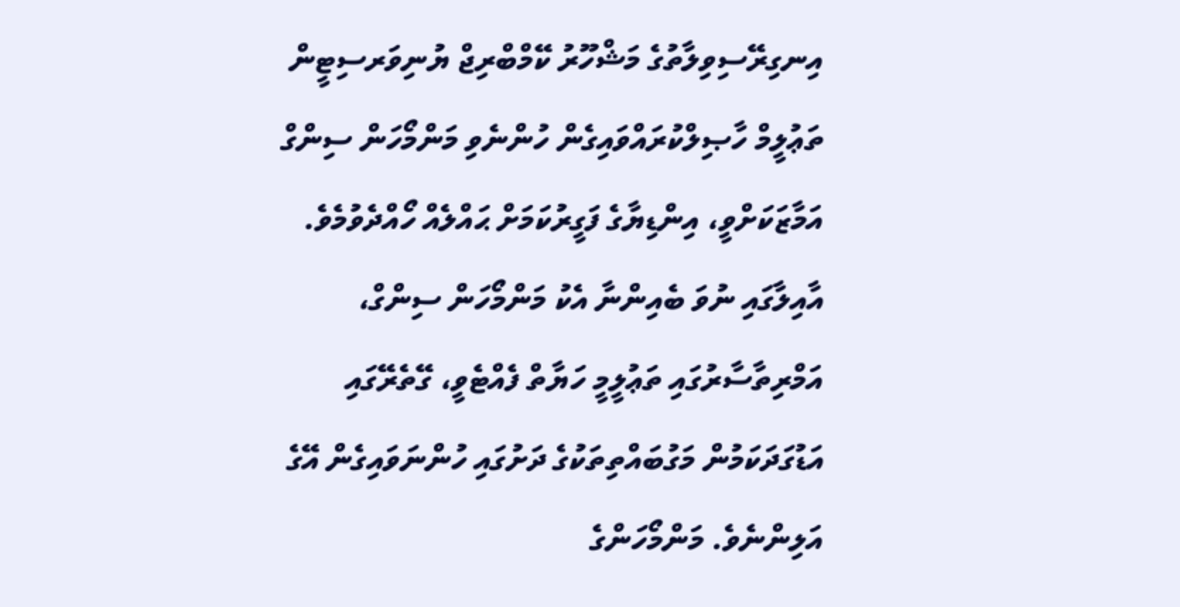އިނގިރޭސިވިލާތުގެ މަޝްހޫރު ކޭމްބްރިޖް ޔުނިވަރސިޓީން ތަޢުލީމް ހާޞިލްކުރައްވައިގެން ހުންނެވި މަންމޯހަން ސިންގް އަމާޒަކަށްވީ، އިންޑިޔާގެ ފަގީރުކަމަށް ޙައްލެއް ހޯއްދެވުމެވެ.
އާއިލާގައި ނުވަ ބެއިންނާ އެކު މަންމޯހަން ސިންގް، އަމްރިތާސާރުގައި ތަޢުލީމީ ހަޔާތް ފެއްޓެވީ، ގޭތެރޭގައި އަޑުގަދަކަމުން މަގުބައްތިތަކުގެ ދަށުގައި ހުންނަވައިގެން އޭގެ އަލިންނެވެ. މަންމޯހަންގެ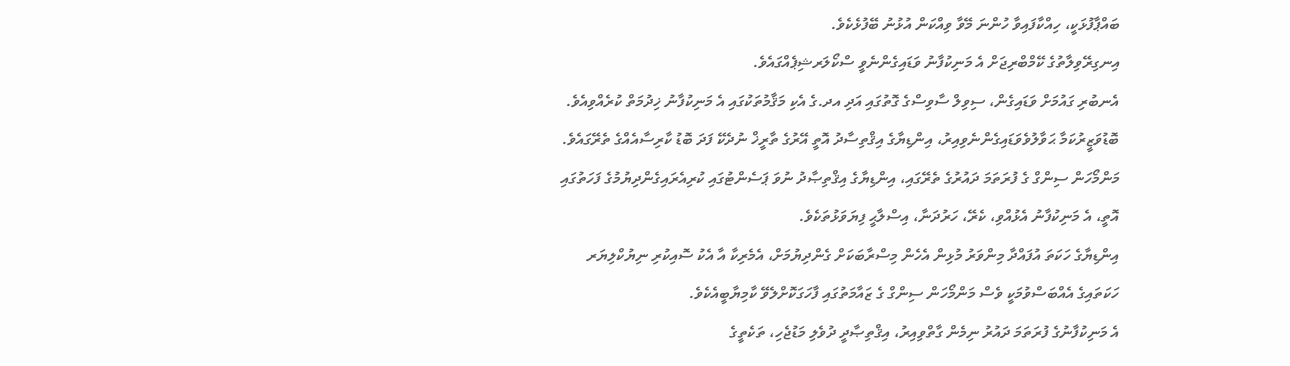ބައްޕާފުޅަކީ، ހިއްކާފައިވާ ހުންނަ މޭވާ ވިއްކަން އުޅުނު ބޭފުޅެކެވެ.
އިނގިރޭވިލާތުގެ ކޭމްބްރިޖަށް އެ މަނިކުފާނު ވަޑައިގެންނެވީ ސްކޯލަރޝިޕެއްގައެވެ.
އެނބުރި ގައުމަށް ވަޑައިގެން، ސިވިލް ސާވިސްގެ ގޮތުގައި އަދި އދ.ގެ އެކި މަޤާމުތަކުގައި އެ މަނިކުފާނު ޚިދުމަތް ކުރެއްވިއެވެ.
ބޮޑުވަޒީރުކަމާ ޙަވާލުވެވަޑައިގެންނެވިއިރު، އިންޑިޔާގެ އިޤްތިސާދު އޮތީ އޭރުގެ ތާރީޚް ނުދެކޭ ފަދަ ބޮޑު ކާރިސާއެއްގެ ތެރޭގައެވެ.
މަންމޯހަން ސިންގް ގެ ފުރަތަމަ ދައުރުގެ ތެރޭގައި، އިންޑިޔާގެ އިޤްތިޞާދު ނުވަ ޕަސެންޓުގައި ކުރިއެރައިގެންދިޔުމުގެ ފަހަތުގައި އޮތީ، އެ މަނިކުފާނު އެޅުއްވި، ކެރޭ، ހަރުދަނާ، އިސްލާޙީ ފިޔަވަޅުތަކެވެ.
އިންޑިޔާގެ ހަކަތަ އުފައްދާ މިންވަރު މުޅިން އެހެން މިސްރާބަކަށް ގެންދިޔުމަށް، އެމެރިކާ އާ އެކު ސޮއިކުރި ނިޔުކްލިޔަރ ހަކަތައިގެ އެއްބަސްވުމަކީ ވެސް މަންމޯހަން ސިންގް ގެ ޒައާމަތުގައި ފާހަގަކޮށްލެވޭ ކާމިޔާބީއެކެވެ.
އެ މަނިކުފާނުގެ ފުރަތަމަ ދައުރު ނިމެން ގާތްވިއިރު، އިޤްތިޞާދީ ދުވެލި މަޑުޖެހި، ތަކެތީގެ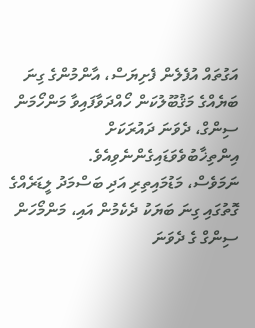އަގުތައް އުފެލެން ފެށިޔަސް، އާންމުންގެ ގިނަ ބަޔެއްގެ މަޤުބޫލުކަން ހޯއްދަވާފައިވާ މަންހޯމަން ސިންގް، ދެވަނަ ދައުރަކަށް އިންތިޚާބުވެވަޑައިގެންނެވިއެވެ.
ނަމަވެސް، މަޑުމައިތިރި އަދި ބަސްމަދު ލީޑަރެއްގެ ގޮތުގައި ގިނަ ބަޔަކު ދެކެމުން އައި، މަންމޯހަން ސިންގް ގެ ދެވަނަ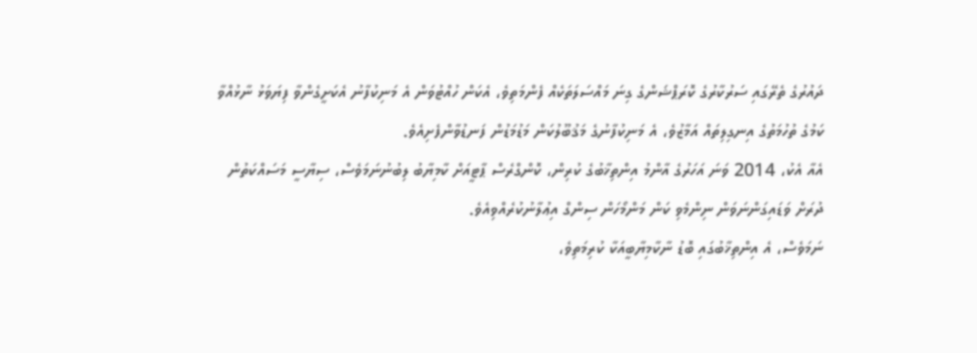ދައުރުގެ ތެރޭގައި ސަރުކާރުގެ ކޮރަޕްޝަންގެ ގިނަ މައްސަލަތަކެއް ފެންމަތިވެ، އެކަން ހުއްޓުވަން އެ މަނިކުފާނު އެކަށީގެންވާ ފިޔަވަޅު ނާޅުއްވާ ކަމުގެ ތުހުމަތުގެ އިނގިލިތައް އަމާޒުވެ، އެ މަނިކުފާނުގެ މަޤުބޫލުކަން މަޑުމަޑުން ފަނޑުވާންފެށިއެވެ.
އެއާ އެކު، 2014 ވަނަ އަހަރުގެ އާންމު އިންތިޚާބުގެ ކުރިން، ކޮންގްރެސް ޕާޓީއަށް ކާމިޔާބު ލިބުނުނަމަވެސް، ސިޔާސީ މަސައްކަތުން ދުރަށް ވަޑައިގަންނަވަން ނިންމެވި ކަން މަންމޯހަން ސިންގް އިޢުލާނުކުރެއްވިއެވެ.
ނަމަވެސް، އެ އިންތިޚާބުގައި ބޮޑު ނާކާމިޔާބީއަކާ ކުރިމަތިވެ،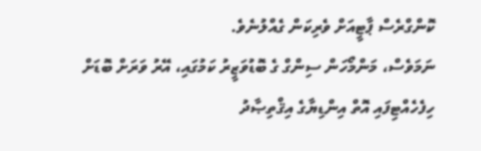ކޮންގްރެސް ޕާޓީއަށް ވެރިކަން ގެއްލުނެވެ.
ނަމަވެސް، މަންމޯހަން ސިންގް ގެ ބޮޑުވަޒީރު ކަމުގައި، އޭރު ވަރަށް ބޮޑަށް ހިފެހެއްޓިފައި އޮތް އިންޑިޔާގެ އިޤްތިޞާދު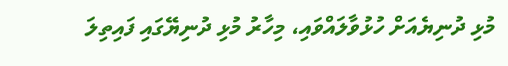މުޅި ދުނިޔެއަށް ހުޅުވާލައްވައި، މިހާރު މުޅި ދުނިޔޭގައި ފައިތިލަ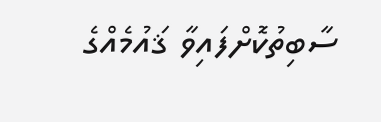ސާބިތުކޮށްފައިވާ ޤައުމެއްގެ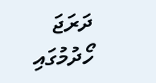ދަރަޖަ ހޯދުމުގައި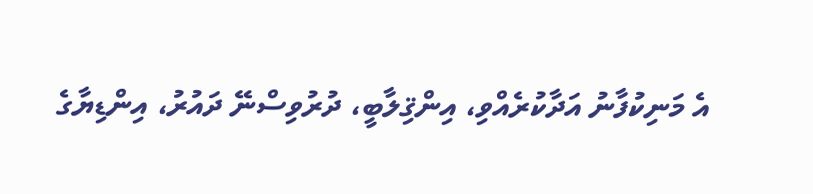އެ މަނިކުފާނު އަދާކުރެއްވި، އިންޤިލާބީ، ދުރުވިސްނޭ ދައުރު، އިންޑިޔާގެ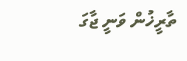ތާރީޚުން ވަނީ ޖާގަ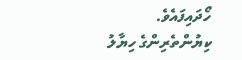ހޯދައިފައެވެ.
ކިޔުންތެރިންގެ ހިޔާލު